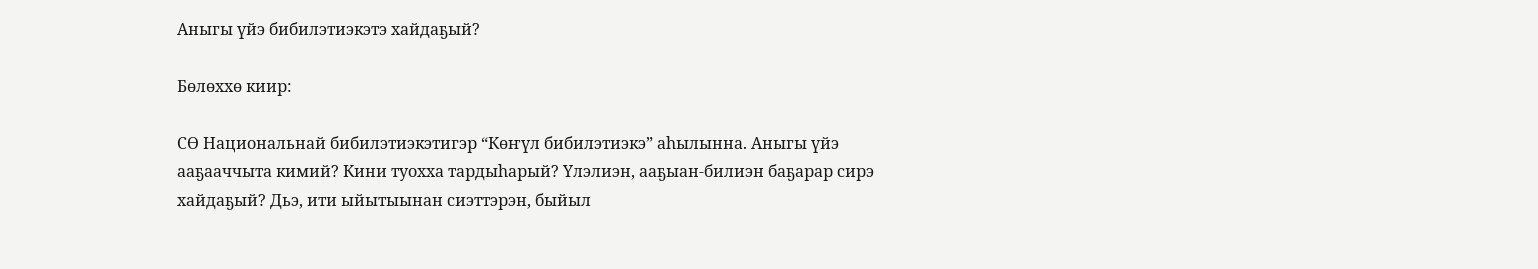Аныгы үйэ бибилэтиэкэтэ хайдаҕый?

Бөлөххө киир:

СӨ Национальнай бибилэтиэкэтигэр “Көҥүл бибилэтиэкэ” аһылынна. Аныгы үйэ ааҕааччыта кимий? Кини туохха тардыһарый? Үлэлиэн, ааҕыан-билиэн баҕарар сирэ хайдаҕый? Дьэ, ити ыйытыынан сиэттэрэн, быйыл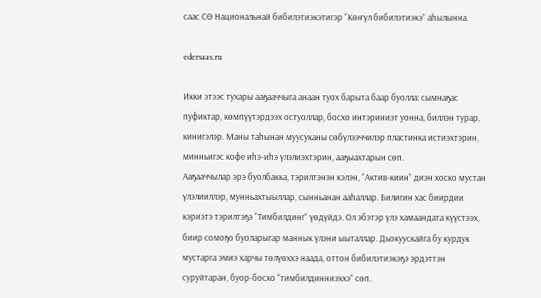саас СӨ Национальнай бибилэтиэкэтигэр “Көҥүл бибилэтиэкэ” аһылынна.

edersaas.ru

Икки этээс тухары ааҕааччыга анаан туох барыта баар буолла: сымнаҕас пуфиктар, көмпүүтэрдээх остуоллар, босхо интэриниэт уонна, биллэн турар, кинигэлэр. Маны таһынан муусуканы сөбүлээччилэр пластинка истиэхтэрин, минньигэс кофе иһэ-иһэ үлэлиэхтэрин, ааҕыахтарын сөп.
Ааҕааччылар эрэ буолбакка, тэрилтэнэн кэлэн, “Актив-киин” диэн хоско мустан үлэлииллэр, мунньахтыыллар, сынньанан ааһаллар. Билигин хас биирдии кэриэтэ тэрилтэҕэ “Тимбилдинг” үөдүйдэ. Ол эбэтэр үлэ хамаандата күүстээх, биир сомоҕо буоларыгар маннык үлэни ыыталлар. Дьокуускайга бу курдук мустарга эмиэ харчы төлүөххэ наада, оттон бибилэтиэкэҕэ эрдэттэн суруйтаран, буор-босхо “тимбилдинниэххэ” сөп.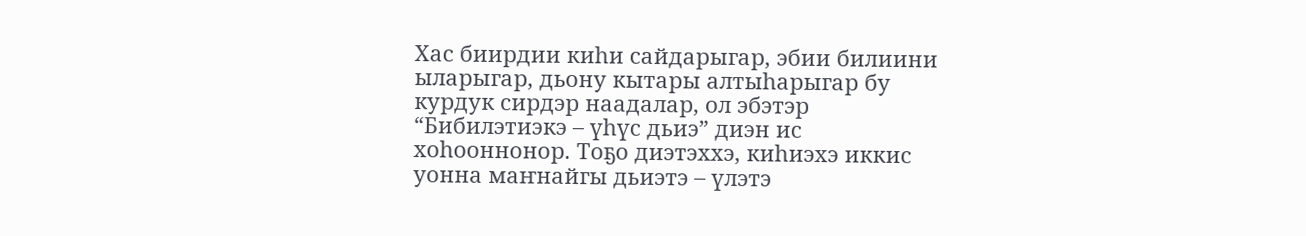Хас биирдии киһи сайдарыгар, эбии билиини ыларыгар, дьону кытары алтыһарыгар бу курдук сирдэр наадалар, ол эбэтэр “Бибилэтиэкэ – үһүс дьиэ” диэн ис хоһооннонор. Тоҕо диэтэххэ, киһиэхэ иккис уонна маҥнайгы дьиэтэ – үлэтэ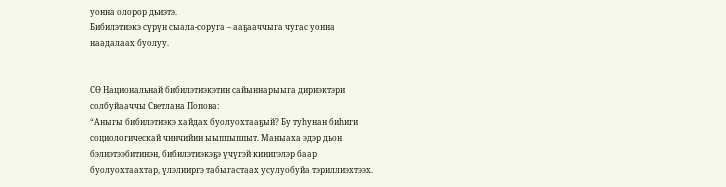уонна олорор дьиэтэ.
Бибилэтиэкэ сүрүн сыала-соруга – ааҕааччыга чугас уонна наадалаах буолуу.


СӨ Национальнай бибилэтиэкэтин сайыннарыыга дириэктэри солбуйааччы Светлана Попова:
“Аныгы бибилэтиэкэ хайдах буолуохтааҕый? Бу туһунан биһиги социологическай чинчийии ыыппыппыт. Маныаха эдэр дьон бэлиэтээбитинэн, бибилэтиэкэҕэ үчүгэй кинигэлэр баар буолуохтаахтар, үлэлииргэ табыгастаах усулуобуйа тэриллиэхтээх.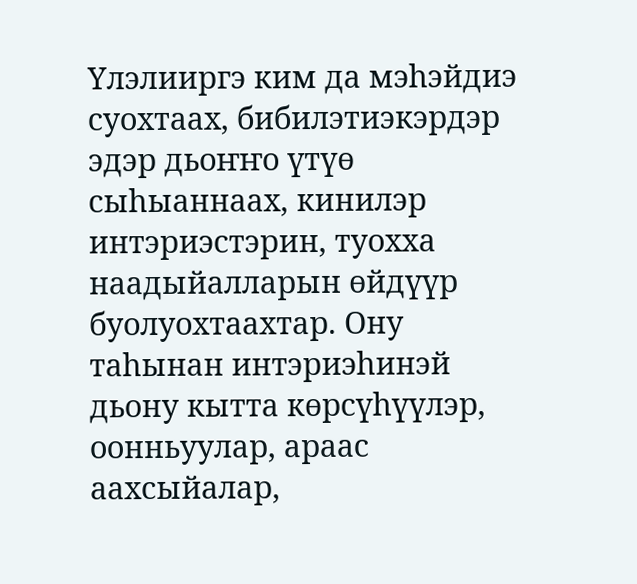Үлэлииргэ ким да мэһэйдиэ суохтаах, бибилэтиэкэрдэр эдэр дьоҥҥо үтүө сыһыаннаах, кинилэр интэриэстэрин, туохха наадыйалларын өйдүүр буолуохтаахтар. Ону таһынан интэриэһинэй дьону кытта көрсүһүүлэр, оонньуулар, араас аахсыйалар,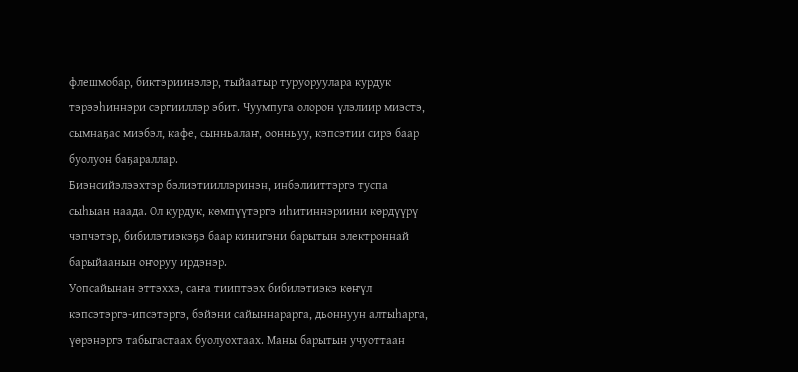флешмобар, биктэриинэлэр, тыйаатыр туруоруулара курдук тэрээһиннэри сэргииллэр эбит. Чуумпуга олорон үлэлиир миэстэ, сымнаҕас миэбэл, кафе, сынньалаҥ, оонньуу, кэпсэтии сирэ баар буолуон баҕараллар.
Биэнсийэлээхтэр бэлиэтииллэринэн, инбэлииттэргэ туспа сыһыан наада. Ол курдук, көмпүүтэргэ иһитиннэриини көрдүүрү чэпчэтэр, бибилэтиэкэҕэ баар кинигэни барытын электроннай барыйаанын оҥоруу ирдэнэр.
Уопсайынан эттэххэ, саҥа тииптээх бибилэтиэкэ көҥүл кэпсэтэргэ-ипсэтэргэ, бэйэни сайыннарарга, дьоннуун алтыһарга, үөрэнэргэ табыгастаах буолуохтаах. Маны барытын учуоттаан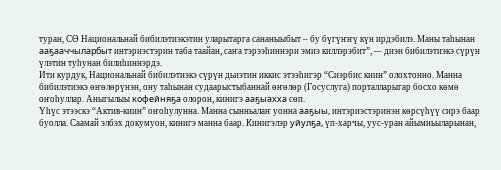туран, СӨ Национальнай бибилэтиэкэтин уларытарга сананыыбыт – бу бүгүҥҥү күн ирдэбилэ. Маны таһынан ааҕааччыларбыт интэриэстэрин таба таайан, саҥа тэрээһиннэри эмиэ киллэрэбит”, -– диэн бибилэтиэкэ сүрүн үлэтин туһунан билиһиннэрдэ.
Ити курдук, Национальнай бибилэтиэкэ сүрүн дьиэтин иккис этээһигэр “Сиэрбис киин” олохтонно. Манна бибилэтиэкэ өҥөлөрүнэн, ону таһынан судаарыстыбаннай өҥөлөр (Госуслуга) порталларыгар босхо көмө оҥоһуллар. Аныгылыы кофейняҕа олорон, кинигэ ааҕыахха сөп.
Үһүс этээскэ “Актив-киин” оҥоһулунна. Манна сынньалаҥ уонна ааҕыы, интэриэстэринэн көрсүһүү сирэ баар буолла. Саамай элбэх докумуон, кинигэ манна баар. Кинигэлэр уйулҕа, үп-харчы, уус-уран айымньыларынан,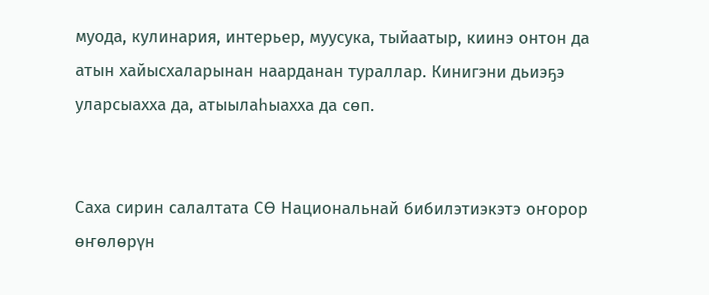муода, кулинария, интерьер, муусука, тыйаатыр, киинэ онтон да атын хайысхаларынан наарданан тураллар. Кинигэни дьиэҕэ уларсыахха да, атыылаһыахха да сөп.


Саха сирин салалтата СӨ Национальнай бибилэтиэкэтэ оҥорор өҥөлөрүн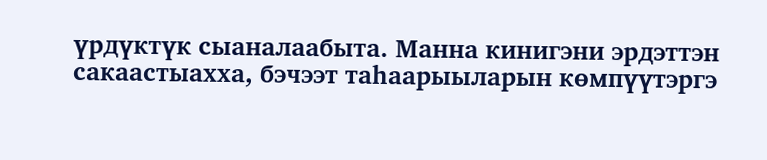үрдүктүк сыаналаабыта. Манна кинигэни эрдэттэн сакаастыахха, бэчээт таһаарыыларын көмпүүтэргэ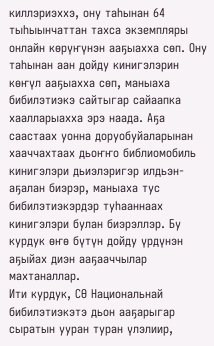киллэриэххэ, ону таһынан 64 тыһыынчаттан тахса экземпляры онлайн көрүҥүнэн ааҕыахха сөп. Ону таһынан аан дойду кинигэлэрин көҥүл ааҕыахха сөп, маныаха бибилэтиэкэ сайтыгар сайаапка хаалларыахха эрэ наада. Аҕа саастаах уонна доруобуйаларынан хааччахтаах дьоҥҥо библиомобиль кинигэлэри дьиэлэригэр илдьэн-аҕалан биэрэр, маныаха тус бибилэтиэкэрдэр туһааннаах кинигэлэри булан биэрэллэр. Бу курдук өҥө бүтүн дойду үрдүнэн аҕыйах диэн ааҕааччылар махтаналлар.
Ити курдук, СӨ Национальнай бибилэтиэкэтэ дьон ааҕарыгар сыратын ууран туран үлэлиир,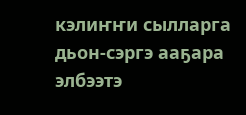кэлиҥҥи сылларга дьон-сэргэ ааҕара элбээтэ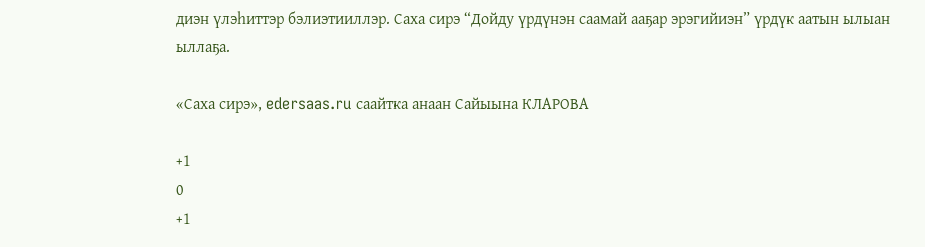диэн үлэһиттэр бэлиэтииллэр. Саха сирэ “Дойду үрдүнэн саамай ааҕар эрэгийиэн” үрдүк аатын ылыан ыллаҕа.

«Саха сирэ», edersaas.ru саайтка анаан Сайыына КЛАРОВА

+1
0
+1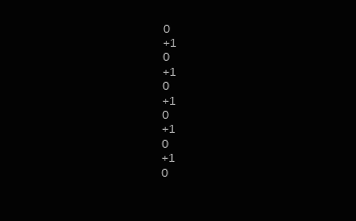0
+1
0
+1
0
+1
0
+1
0
+1
0